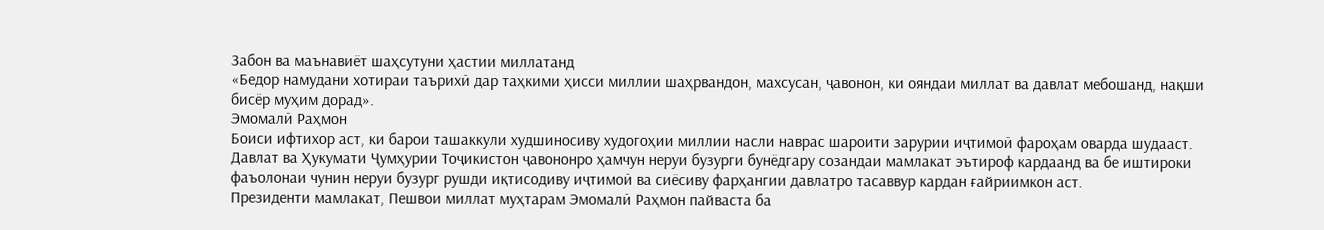Забон ва маънавиёт шаҳсутуни ҳастии миллатанд
«Бедор намудани хотираи таърихӣ дар таҳкими ҳисси миллии шаҳрвандон, махсусан, ҷавонон, ки ояндаи миллат ва давлат мебошанд, нақши бисёр муҳим дорад».
Эмомалӣ Раҳмон
Боиси ифтихор аст, ки барои ташаккули худшиносиву худогоҳии миллии насли наврас шароити зарурии иҷтимоӣ фароҳам оварда шудааст. Давлат ва Ҳукумати Ҷумҳурии Тоҷикистон ҷавононро ҳамчун неруи бузурги бунёдгару созандаи мамлакат эътироф кардаанд ва бе иштироки фаъолонаи чунин неруи бузург рушди иқтисодиву иҷтимоӣ ва сиёсиву фарҳангии давлатро тасаввур кардан ғайриимкон аст.
Президенти мамлакат, Пешвои миллат муҳтарам Эмомалӣ Раҳмон пайваста ба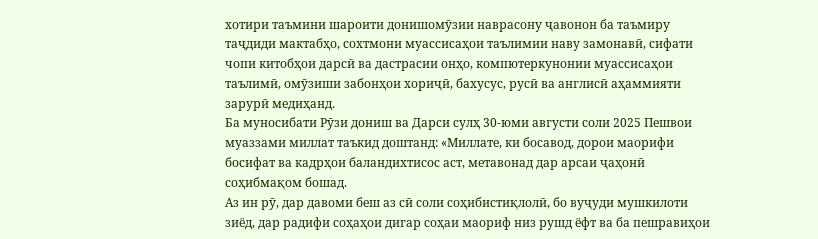хотири таъмини шароити донишомӯзии наврасону ҷавонон ба таъмиру таҷдиди мактабҳо, сохтмони муассисаҳои таълимии наву замонавӣ, сифати чопи китобҳои дарсӣ ва дастрасии онҳо, компютеркунонии муассисаҳои таълимӣ, омӯзиши забонҳои хориҷӣ, бахусус, русӣ ва англисӣ аҳаммияти зарурӣ медиҳанд.
Ба муносибати Рӯзи дониш ва Дарси сулҳ 30-юми августи соли 2025 Пешвои муаззами миллат таъкид доштанд: «Миллате, ки босавод, дорои маорифи босифат ва кадрҳои баландихтисос аст, метавонад дар арсаи ҷаҳонӣ соҳибмақом бошад.
Аз ин рӯ, дар давоми беш аз сӣ соли соҳибистиқлолӣ, бо вуҷуди мушкилоти зиёд, дар радифи соҳаҳои дигар соҳаи маориф низ рушд ёфт ва ба пешравиҳои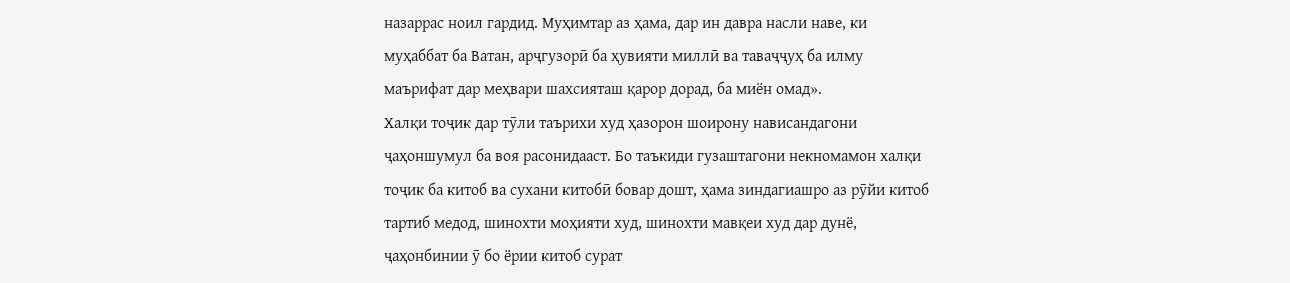назаррас ноил гардид. Муҳимтар аз ҳама, дар ин давра насли наве, ки муҳаббат ба Ватан, арҷгузорӣ ба ҳувияти миллӣ ва таваҷҷуҳ ба илму маърифат дар меҳвари шахсияташ қарор дорад, ба миён омад».
Халқи тоҷик дар тӯли таърихи худ ҳазорон шоирону нависандагони ҷаҳоншумул ба воя расонидааст. Бо таъкиди гузаштагони некномамон халқи тоҷик ба китоб ва сухани китобӣ бовар дошт, ҳама зиндагиашро аз рӯйи китоб тартиб медод, шинохти моҳияти худ, шинохти мавқеи худ дар дунё, ҷаҳонбинии ӯ бо ёрии китоб сурат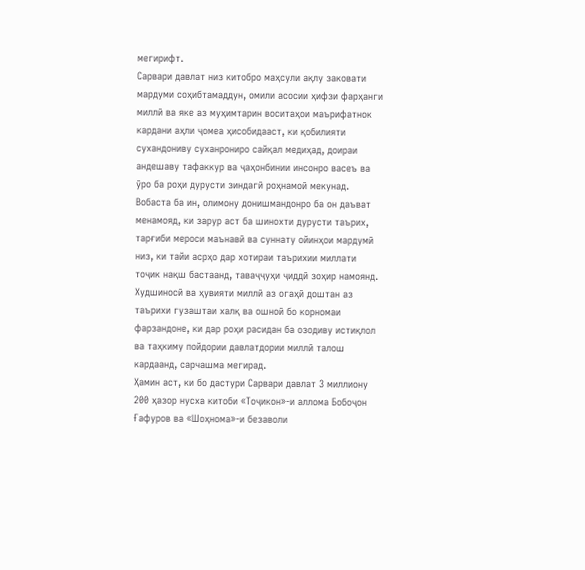мегирифт.
Сарвари давлат низ китобро маҳсули ақлу заковати мардуми соҳибтамаддун, омили асосии ҳифзи фарҳанги миллӣ ва яке аз муҳимтарин воситаҳои маърифатнок кардани аҳли ҷомеа ҳисобидааст, ки қобилияти сухандониву суханрониро сайқал медиҳад, доираи андешаву тафаккур ва ҷаҳонбинии инсонро васеъ ва ӯро ба роҳи дурусти зиндагӣ роҳнамоӣ мекунад.
Вобаста ба ин, олимону донишмандонро ба он даъват менамояд, ки зарур аст ба шинохти дурусти таърих, тарғиби мероси маънавӣ ва суннату ойинҳои мардумӣ низ, ки тайи асрҳо дар хотираи таърихии миллати тоҷик нақш бастаанд, таваҷҷуҳи ҷиддӣ зоҳир намоянд.
Худшиносӣ ва ҳувияти миллӣ аз огаҳӣ доштан аз таърихи гузаштаи халқ ва ошноӣ бо корномаи фарзандоне, ки дар роҳи расидан ба озодиву истиқлол ва таҳкиму пойдории давлатдории миллӣ талош кардаанд, сарчашма мегирад.
Ҳамин аст, ки бо дастури Сарвари давлат 3 миллиону 200 ҳазор нусха китоби «Тоҷикон»-и аллома Бобоҷон Ғафуров ва «Шоҳнома»-и безаволи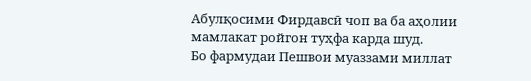Абулқосими Фирдавсӣ чоп ва ба аҳолии мамлакат ройгон туҳфа карда шуд.
Бо фармудаи Пешвои муаззами миллат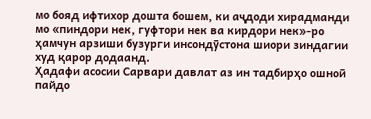мо бояд ифтихор дошта бошем, ки аҷдоди хирадманди мо «пиндори нек, гуфтори нек ва кирдори нек»-ро ҳамчун арзиши бузурги инсондӯстона шиори зиндагии худ қарор додаанд.
Ҳадафи асосии Сарвари давлат аз ин тадбирҳо ошноӣ пайдо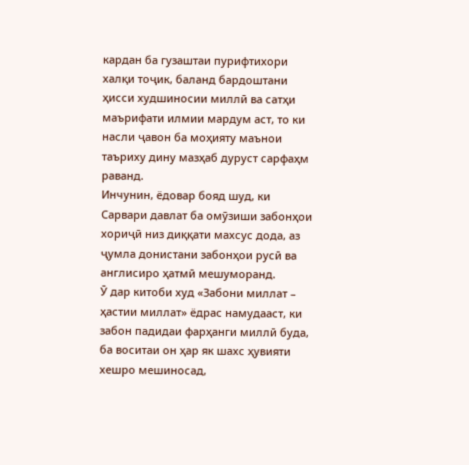кардан ба гузаштаи пурифтихори халқи тоҷик, баланд бардоштани ҳисси худшиносии миллӣ ва сатҳи маърифати илмии мардум аст, то ки насли ҷавон ба моҳияту маънои таъриху дину мазҳаб дуруст сарфаҳм раванд.
Инчунин, ёдовар бояд шуд, ки Сарвари давлат ба омӯзиши забонҳои хориҷӣ низ диққати махсус дода, аз ҷумла донистани забонҳои русӣ ва англисиро ҳатмӣ мешуморанд.
Ӯ дар китоби худ «Забони миллат – ҳастии миллат» ёдрас намудааст, ки забон падидаи фарҳанги миллӣ буда, ба воситаи он ҳар як шахс ҳувияти хешро мешиносад,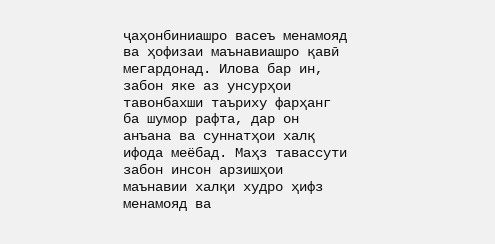ҷаҳонбиниашро васеъ менамояд ва ҳофизаи маънавиашро қавӣ мегардонад. Илова бар ин, забон яке аз унсурҳои тавонбахши таъриху фарҳанг ба шумор рафта, дар он анъана ва суннатҳои халқ ифода меёбад. Маҳз тавассути забон инсон арзишҳои маънавии халқи худро ҳифз менамояд ва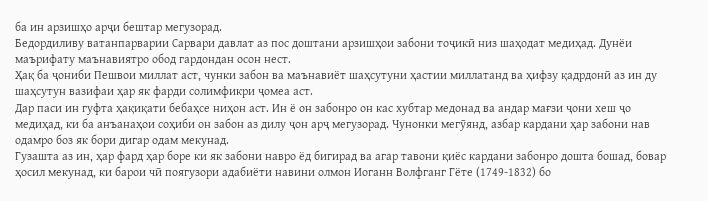ба ин арзишҳо арҷи бештар мегузорад.
Бедордиливу ватанпарварии Сарвари давлат аз пос доштани арзишҳои забони тоҷикӣ низ шаҳодат медиҳад. Дунёи маърифату маънавиятро обод гардондан осон нест.
Ҳақ ба ҷониби Пешвои миллат аст, чунки забон ва маънавиёт шаҳсутуни ҳастии миллатанд ва ҳифзу қадрдонӣ аз ин ду шаҳсутун вазифаи ҳар як фарди солимфикри ҷомеа аст.
Дар паси ин гуфта ҳақиқати бебаҳсе ниҳон аст. Ин ё он забонро он кас хубтар медонад ва андар мағзи ҷони хеш ҷо медиҳад, ки ба анъанаҳои соҳиби он забон аз дилу ҷон арҷ мегузорад. Чунонки мегӯянд, азбар кардани ҳар забони нав одамро боз як бори дигар одам мекунад.
Гузашта аз ин, ҳар фард ҳар боре ки як забони навро ёд бигирад ва агар тавони қиёс кардани забонро дошта бошад, бовар ҳосил мекунад, ки барои чӣ поягузори адабиёти навини олмон Иоганн Волфганг Гёте (1749-1832) бо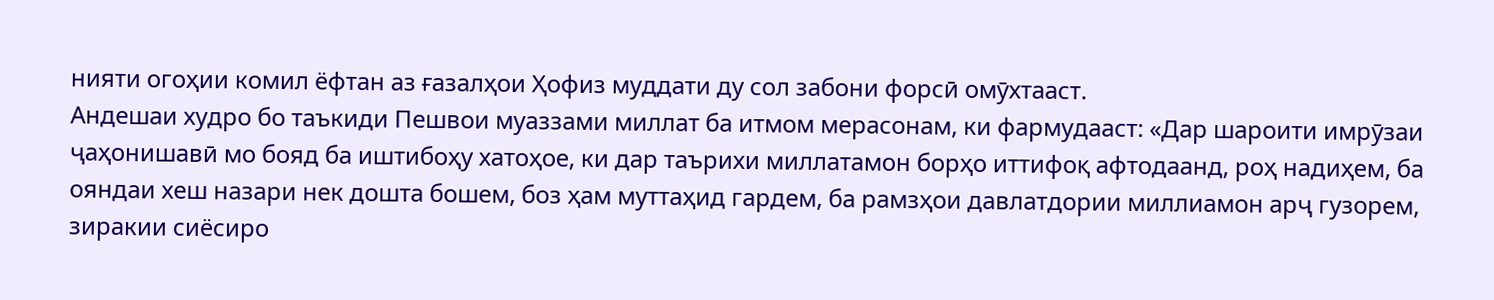нияти огоҳии комил ёфтан аз ғазалҳои Ҳофиз муддати ду сол забони форсӣ омӯхтааст.
Андешаи худро бо таъкиди Пешвои муаззами миллат ба итмом мерасонам, ки фармудааст: «Дар шароити имрӯзаи ҷаҳонишавӣ мо бояд ба иштибоҳу хатоҳое, ки дар таърихи миллатамон борҳо иттифоқ афтодаанд, роҳ надиҳем, ба ояндаи хеш назари нек дошта бошем, боз ҳам муттаҳид гардем, ба рамзҳои давлатдории миллиамон арҷ гузорем, зиракии сиёсиро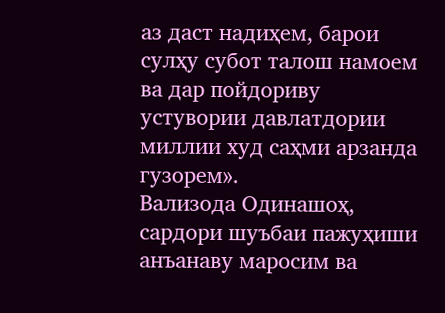аз даст надиҳем, барои сулҳу субот талош намоем ва дар пойдориву устувории давлатдории миллии худ саҳми арзанда гузорем».
Вализода Одинашоҳ,
сардори шуъбаи пажуҳиши анъанаву маросим ва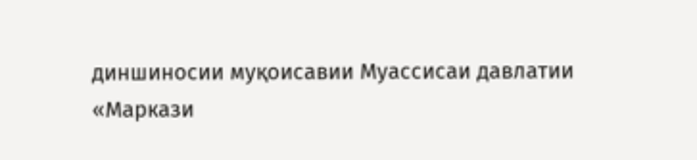диншиносии муқоисавии Муассисаи давлатии
«Маркази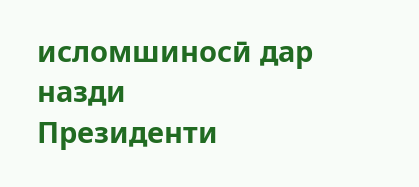исломшиносӣ дар назди
Президенти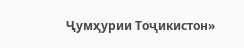Ҷумҳурии Тоҷикистон»